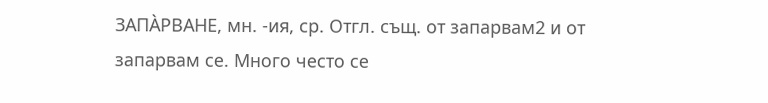ЗАПА̀РВАНЕ, мн. -ия, ср. Отгл. същ. от запарвам2 и от запарвам се. Много често се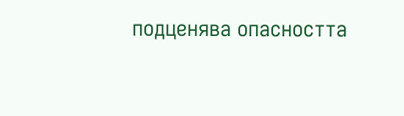подценява опасността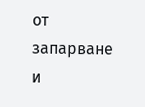от запарване и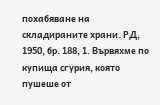похабяване на складираните храни. РД, 1950, бр. 188, 1. Вървяхме по купища сгурия, която пушеше от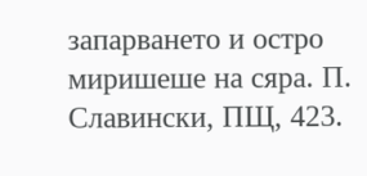запарването и остро миришеше на сяра. П. Славински, ПЩ, 423.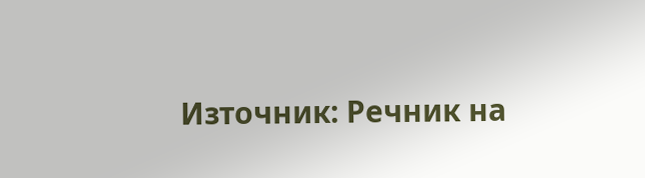Източник: Речник на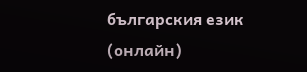българския език (онлайн)